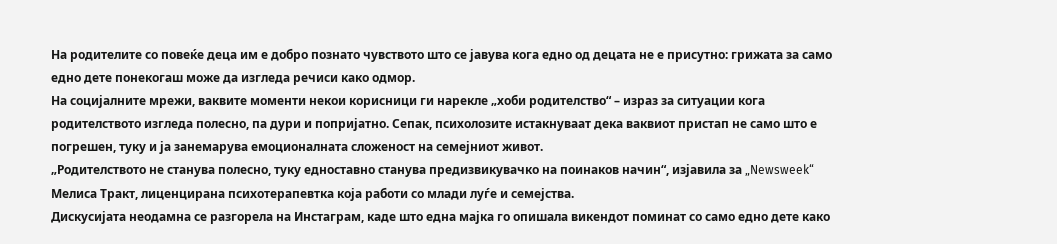На родителите со повеќе деца им е добро познато чувството што се јавува кога едно од децата не е присутно: грижата за само едно дете понекогаш може да изгледа речиси како одмор.
На социјалните мрежи, ваквите моменти некои корисници ги нарекле „хоби родителство“ – израз за ситуации кога родителството изгледа полесно, па дури и попријатно. Сепак, психолозите истакнуваат дека ваквиот пристап не само што е погрешен, туку и ја занемарува емоционалната сложеност на семејниот живот.
„Родителството не станува полесно, туку едноставно станува предизвикувачко на поинаков начин“, изјавила за „Newsweek“ Мелиса Тракт, лиценцирана психотерапевтка која работи со млади луѓе и семејства.
Дискусијата неодамна се разгорела на Инстаграм, каде што една мајка го опишала викендот поминат со само едно дете како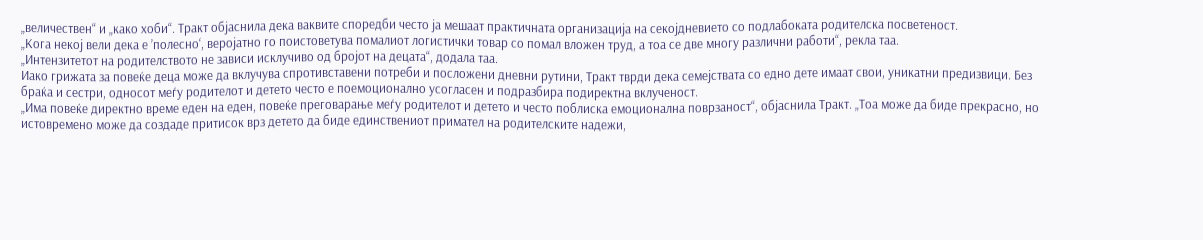„величествен“ и „како хоби“. Тракт објаснила дека ваквите споредби често ја мешаат практичната организација на секојдневието со подлабоката родителска посветеност.
„Кога некој вели дека е ’полесно‘, веројатно го поистоветува помалиот логистички товар со помал вложен труд, а тоа се две многу различни работи“, рекла таа.
„Интензитетот на родителството не зависи исклучиво од бројот на децата“, додала таа.
Иако грижата за повеќе деца може да вклучува спротивставени потреби и посложени дневни рутини, Тракт тврди дека семејствата со едно дете имаат свои, уникатни предизвици. Без браќа и сестри, односот меѓу родителот и детето често е поемоционално усогласен и подразбира подиректна вклученост.
„Има повеќе директно време еден на еден, повеќе преговарање меѓу родителот и детето и често поблиска емоционална поврзаност“, објаснила Тракт. „Тоа може да биде прекрасно, но истовремено може да создаде притисок врз детето да биде единствениот примател на родителските надежи,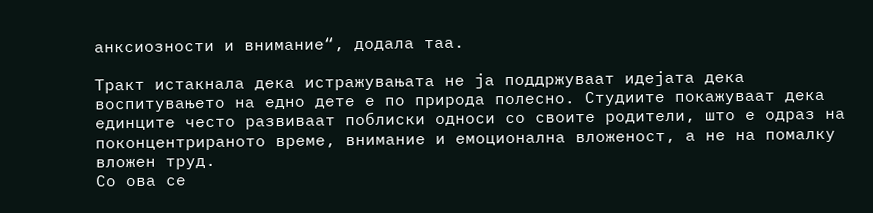анксиозности и внимание“, додала таа.

Тракт истакнала дека истражувањата не ја поддржуваат идејата дека воспитувањето на едно дете е по природа полесно. Студиите покажуваат дека единците често развиваат поблиски односи со своите родители, што е одраз на поконцентрираното време, внимание и емоционална вложеност, а не на помалку вложен труд.
Со ова се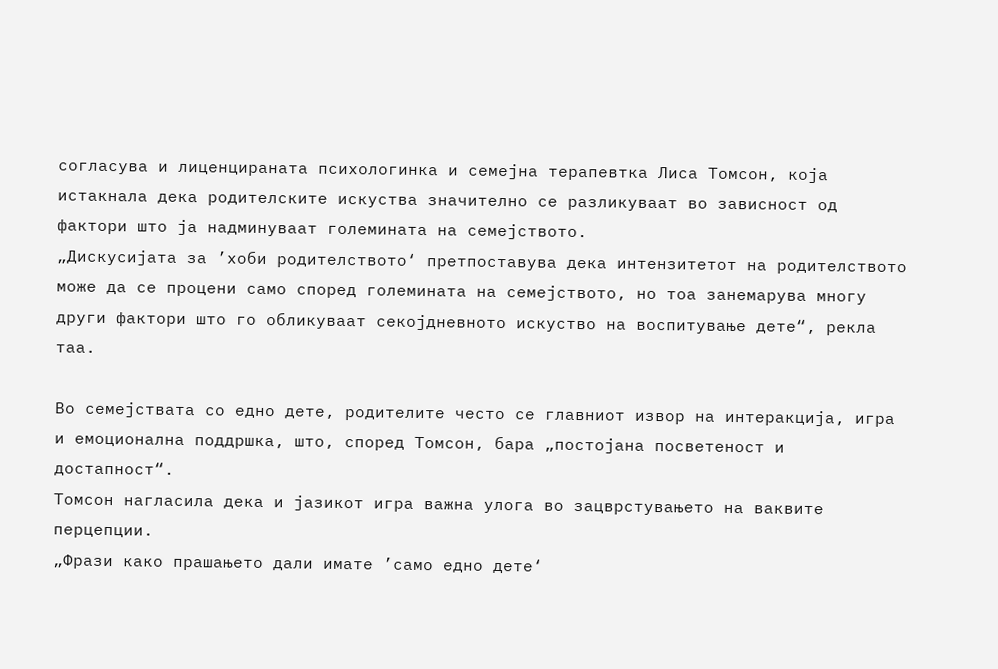согласува и лиценцираната психологинка и семејна терапевтка Лиса Томсон, која истакнала дека родителските искуства значително се разликуваат во зависност од фактори што ја надминуваат големината на семејството.
„Дискусијата за ’хоби родителството‘ претпоставува дека интензитетот на родителството може да се процени само според големината на семејството, но тоа занемарува многу други фактори што го обликуваат секојдневното искуство на воспитување дете“, рекла таа.

Во семејствата со едно дете, родителите често се главниот извор на интеракција, игра и емоционална поддршка, што, според Томсон, бара „постојана посветеност и достапност“.
Томсон нагласила дека и јазикот игра важна улога во зацврстувањето на ваквите перцепции.
„Фрази како прашањето дали имате ’само едно дете‘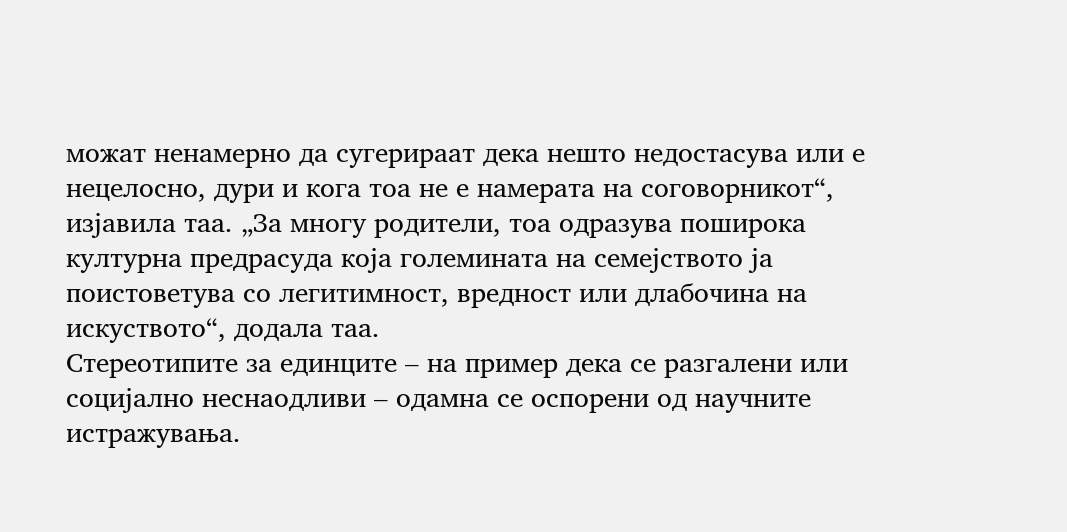можат ненамерно да сугерираат дека нешто недостасува или е нецелосно, дури и кога тоа не е намерата на соговорникот“, изјавила таа. „За многу родители, тоа одразува поширока културна предрасуда која големината на семејството ја поистоветува со легитимност, вредност или длабочина на искуството“, додала таа.
Стереотипите за единците – на пример дека се разгалени или социјално неснаодливи – одамна се оспорени од научните истражувања.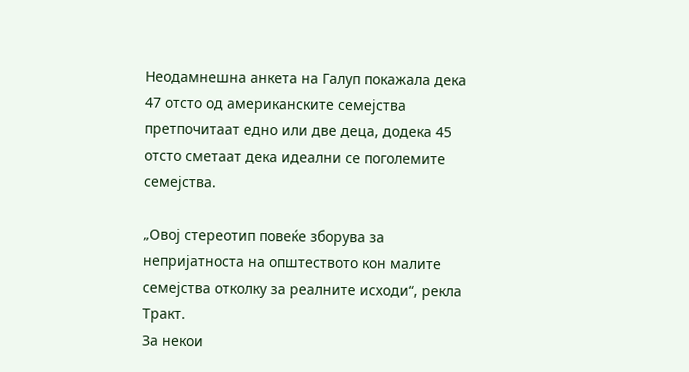Неодамнешна анкета на Галуп покажала дека 47 отсто од американските семејства претпочитаат едно или две деца, додека 45 отсто сметаат дека идеални се поголемите семејства.

„Овој стереотип повеќе зборува за непријатноста на општеството кон малите семејства отколку за реалните исходи“, рекла Тракт.
За некои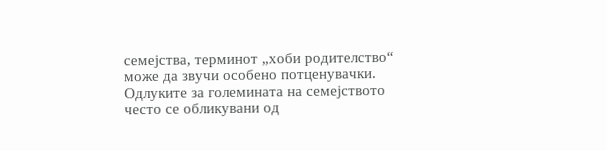семејства, терминот „хоби родителство“ може да звучи особено потценувачки. Одлуките за големината на семејството често се обликувани од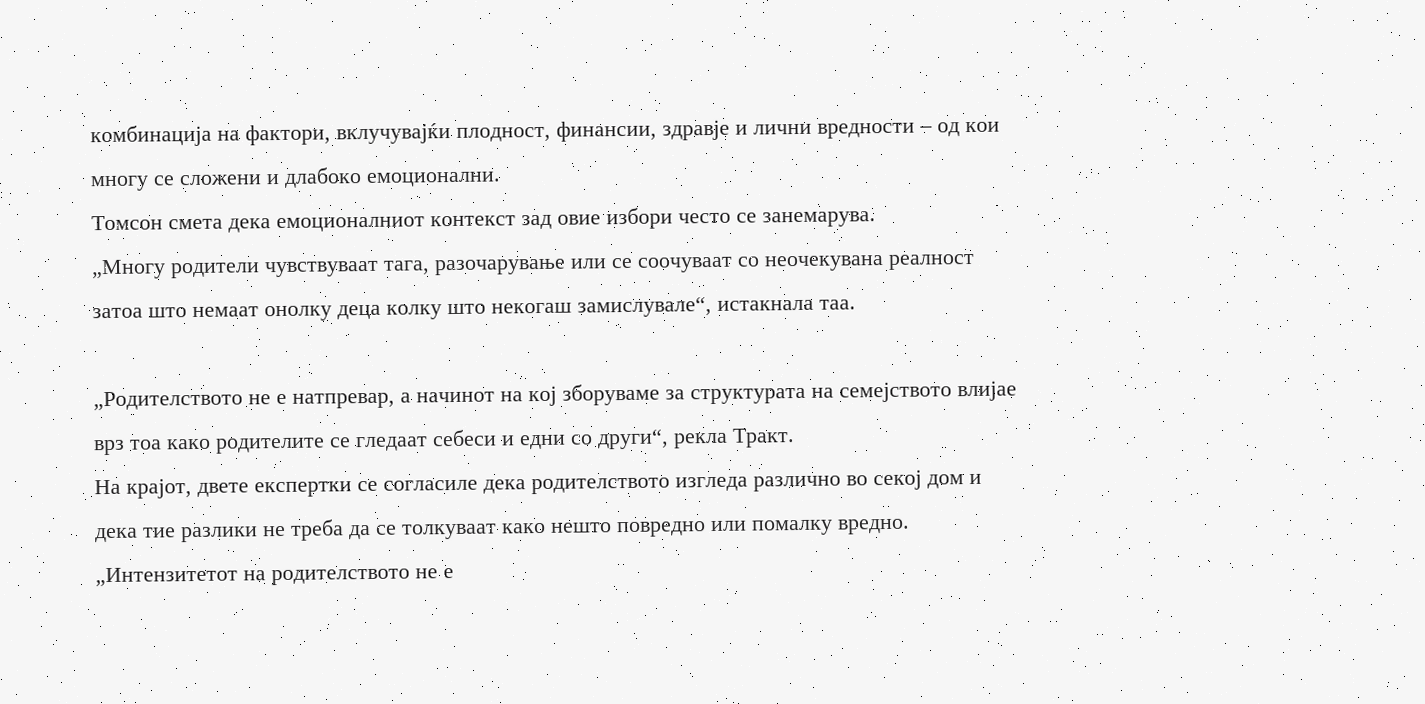комбинација на фактори, вклучувајќи плодност, финансии, здравје и лични вредности – од кои многу се сложени и длабоко емоционални.
Томсон смета дека емоционалниот контекст зад овие избори често се занемарува.
„Многу родители чувствуваат тага, разочарување или се соочуваат со неочекувана реалност затоа што немаат онолку деца колку што некогаш замислувале“, истакнала таа.

„Родителството не е натпревар, а начинот на кој зборуваме за структурата на семејството влијае врз тоа како родителите се гледаат себеси и едни со други“, рекла Тракт.
На крајот, двете експертки се согласиле дека родителството изгледа различно во секој дом и дека тие разлики не треба да се толкуваат како нешто повредно или помалку вредно.
„Интензитетот на родителството не е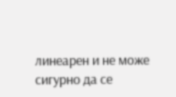линеарен и не може сигурно да се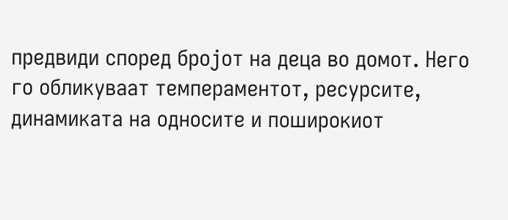предвиди според бројот на деца во домот. Него го обликуваат темпераментот, ресурсите, динамиката на односите и поширокиот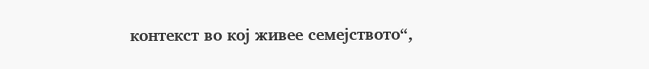контекст во кој живее семејството“,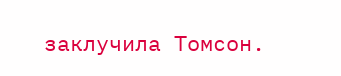заклучила Томсон.